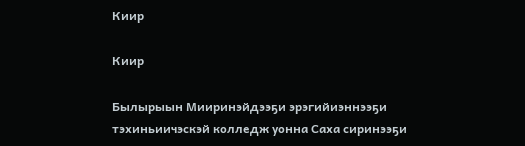Киир

Киир

Былырыын Мииринэйдээҕи эрэгийиэннээҕи тэхиньиичэскэй колледж уонна Саха сиринээҕи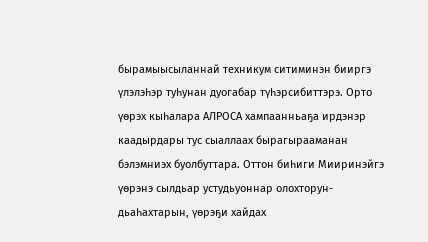бырамыысыланнай техникум ситиминэн бииргэ үлэлэһэр туһунан дуогабар түһэрсибиттэрэ. Орто үөрэх кыһалара АЛРОСА хампаанньаҕа ирдэнэр каадырдары тус сыаллаах бырагырааманан бэлэмниэх буолбуттара. Оттон биһиги Мииринэйгэ үөрэнэ сылдьар устудьуоннар олохторун-дьаһахтарын, үөрэҕи хайдах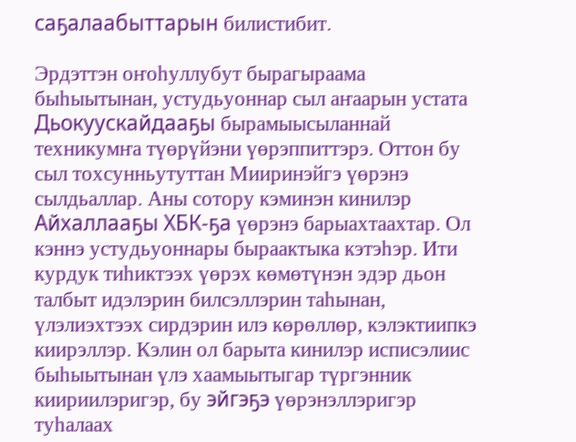саҕалаабыттарын билистибит.

Эрдэттэн оҥоһуллубут бырагыраама быһыытынан, устудьуоннар сыл аҥаарын устата Дьокуускайдааҕы бырамыысыланнай техникумҥа түөрүйэни үөрэппиттэрэ. Оттон бу сыл тохсунньутуттан Мииринэйгэ үөрэнэ сылдьаллар. Аны сотору кэминэн кинилэр Айхаллааҕы ХБК-ҕа үөрэнэ барыахтаахтар. Ол кэннэ устудьуоннары быраактыка кэтэһэр. Ити курдук тиһиктээх үөрэх көмөтүнэн эдэр дьон талбыт идэлэрин билсэллэрин таһынан, үлэлиэхтээх сирдэрин илэ көрөллөр, кэлэктиипкэ киирэллэр. Кэлин ол барыта кинилэр исписэлиис быһыытынан үлэ хаамыытыгар түргэнник киириилэригэр, бу эйгэҕэ үөрэнэллэригэр туһалаах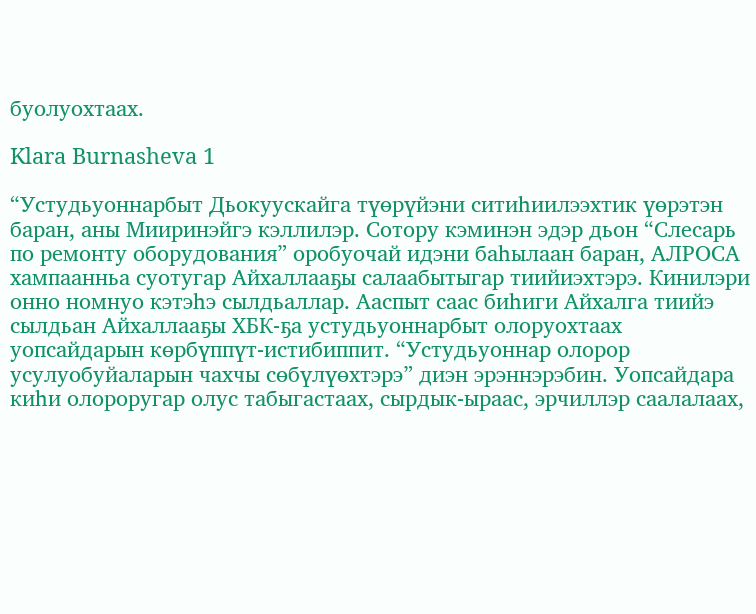буолуохтаах.

Klara Burnasheva 1

“Устудьуоннарбыт Дьокуускайга түөрүйэни ситиһиилээхтик үөрэтэн баран, аны Мииринэйгэ кэллилэр. Сотору кэминэн эдэр дьон “Слесарь по ремонту оборудования” оробуочай идэни баһылаан баран, АЛРОСА хампаанньа суотугар Айхаллааҕы салаабытыгар тиийиэхтэрэ. Кинилэри онно номнуо кэтэһэ сылдьаллар. Ааспыт саас биһиги Айхалга тиийэ сылдьан Айхаллааҕы ХБК-ҕа устудьуоннарбыт олоруохтаах уопсайдарын көрбүппүт-истибиппит. “Устудьуоннар олорор усулуобуйаларын чахчы сөбүлүөхтэрэ” диэн эрэннэрэбин. Уопсайдара киһи олороругар олус табыгастаах, сырдык-ыраас, эрчиллэр саалалаах,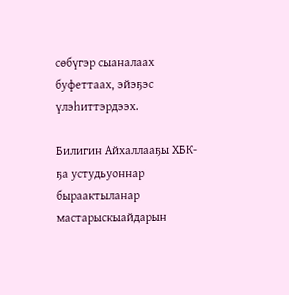сөбүгэр сыаналаах буфеттаах, эйэҕэс үлэһиттэрдээх.

Билигин Айхаллааҕы ХБК-ҕа устудьуоннар быраактыланар мастарыскыайдарын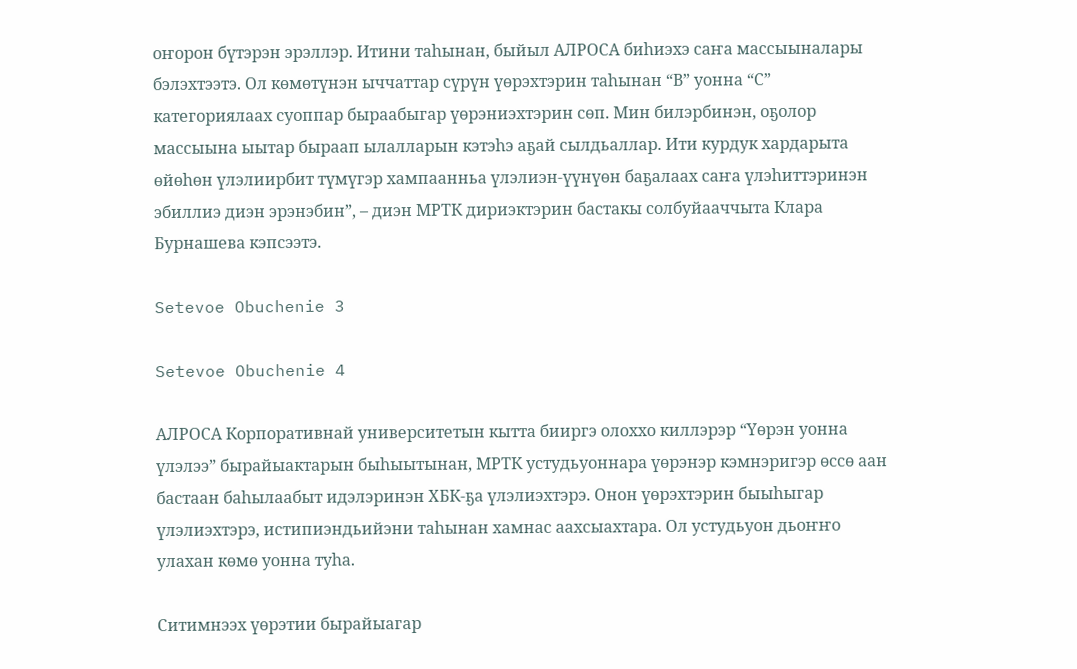оҥорон бүтэрэн эрэллэр. Итини таһынан, быйыл АЛРОСА биһиэхэ саҥа массыыналары бэлэхтээтэ. Ол көмөтүнэн ыччаттар сүрүн үөрэхтэрин таһынан “В” уонна “С” категориялаах суоппар быраабыгар үөрэниэхтэрин сөп. Мин билэрбинэн, оҕолор массыына ыытар быраап ылалларын кэтэһэ аҕай сылдьаллар. Ити курдук хардарыта өйөһөн үлэлиирбит түмүгэр хампаанньа үлэлиэн-үүнүөн баҕалаах саҥа үлэһиттэринэн эбиллиэ диэн эрэнэбин”, – диэн МРТК дириэктэрин бастакы солбуйааччыта Клара Бурнашева кэпсээтэ.

Setevoe Obuchenie 3

Setevoe Obuchenie 4

АЛРОСА Корпоративнай университетын кытта бииргэ олоххо киллэрэр “Үөрэн уонна үлэлээ” бырайыактарын быһыытынан, МРТК устудьуоннара үөрэнэр кэмнэригэр өссө аан бастаан баһылаабыт идэлэринэн ХБК-ҕа үлэлиэхтэрэ. Онон үөрэхтэрин быыһыгар үлэлиэхтэрэ, истипиэндьийэни таһынан хамнас аахсыахтара. Ол устудьуон дьоҥҥо улахан көмө уонна туһа.

Ситимнээх үөрэтии бырайыагар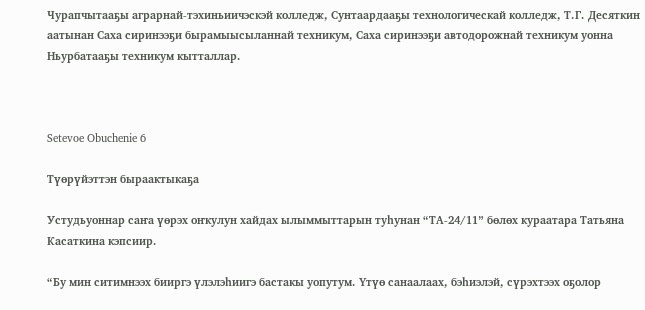Чурапчытааҕы аграрнай-тэхиньиичэскэй колледж, Сунтаардааҕы технологическай колледж, Т.Г. Десяткин аатынан Саха сиринээҕи бырамыысыланнай техникум, Саха сиринээҕи автодорожнай техникум уонна Ньурбатааҕы техникум кытталлар.



Setevoe Obuchenie 6

Түөрүйэттэн быраактыкаҕа

Устудьуоннар саҥа үөрэх оҥкулун хайдах ылыммыттарын туһунан “ТА-24/11” бөлөх кураатара Татьяна Касаткина кэпсиир.

“Бу мин ситимнээх бииргэ үлэлэһиигэ бастакы уопутум. Үтүө санаалаах, бэһиэлэй, сүрэхтээх оҕолор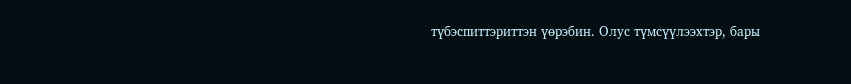түбэспиттэриттэн үөрэбин. Олус түмсүүлээхтэр, бары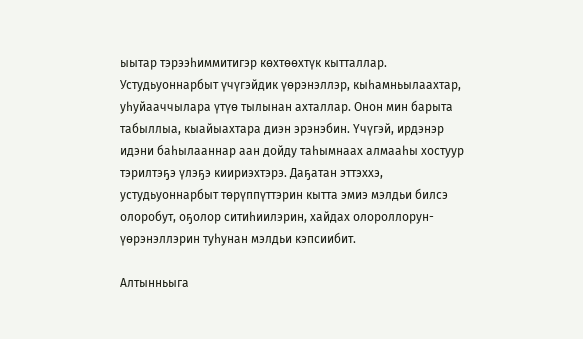ыытар тэрээһиммитигэр көхтөөхтүк кытталлар. Устудьуоннарбыт үчүгэйдик үөрэнэллэр, кыһамньылаахтар, уһуйааччылара үтүө тылынан ахталлар. Онон мин барыта табыллыа, кыайыахтара диэн эрэнэбин. Үчүгэй, ирдэнэр идэни баһылааннар аан дойду таһымнаах алмааһы хостуур тэрилтэҕэ үлэҕэ киириэхтэрэ. Даҕатан эттэххэ, устудьуоннарбыт төрүппүттэрин кытта эмиэ мэлдьи билсэ олоробут, оҕолор ситиһиилэрин, хайдах олороллорун-үөрэнэллэрин туһунан мэлдьи кэпсиибит.

Алтынньыга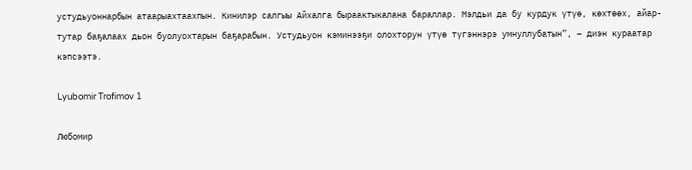устудьуоннарбын атаарыахтаахпын. Кинилэр салгыы Айхалга быраактыкалана бараллар. Мэлдьи да бу курдук үтүө, көхтөөх, айар-тутар баҕалаах дьон буолуохтарын баҕарабын. Устудьуон кэминээҕи олохторун үтүө түгэннэрэ умнуллубатын”, – диэн кураатар кэпсээтэ.

Lyubomir Trofimov 1

Любомир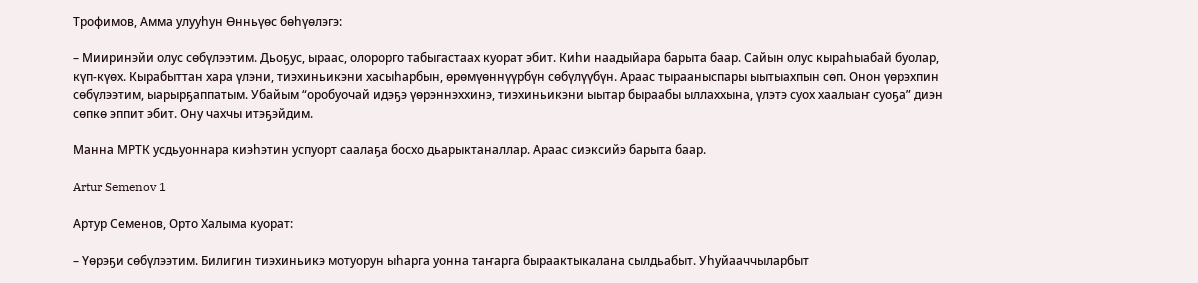Трофимов, Амма улууһун Өнньүөс бөһүөлэгэ:

– Мииринэйи олус сөбүлээтим. Дьоҕус, ыраас, олорорго табыгастаах куорат эбит. Киһи наадыйара барыта баар. Сайын олус кыраһыабай буолар, күп-күөх. Кырабыттан хара үлэни, тиэхиньикэни хасыһарбын, өрөмүөннүүрбүн сөбүлүүбүн. Араас тырааныспары ыытыахпын сөп. Онон үөрэхпин сөбүлээтим, ыарырҕаппатым. Убайым “оробуочай идэҕэ үөрэннэххинэ, тиэхиньикэни ыытар быраабы ыллаххына, үлэтэ суох хаалыаҥ суоҕа” диэн сөпкө эппит эбит. Ону чахчы итэҕэйдим.

Манна МРТК усдьуоннара киэһэтин успуорт саалаҕа босхо дьарыктаналлар. Араас сиэксийэ барыта баар.

Artur Semenov 1

Артур Семенов, Орто Халыма куорат:

– Үөрэҕи сөбүлээтим. Билигин тиэхиньикэ мотуорун ыһарга уонна таҥарга быраактыкалана сылдьабыт. Уһуйааччыларбыт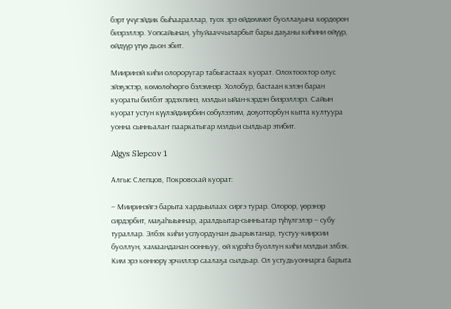бэрт үчүгэйдик быһаараллар, туох эрэ өйдөммөт буоллаҕына көрдөрөн биэрэллэр. Уопсайынан, уһуйааччыларбыт бары даҕаны киһини өйүүр, өйдүүр үтүө дьон эбит.

Мииринэй киһи олороругар табыгастаах куорат. Олохтоохтор олус эйэҕэстэр, көмөлөһөргө бэлэмнэр. Холобур, бастаан кэлэн баран куораты билбэт эрдэхпинэ, мэлдьи ыйан-кэрдэн биэрэллэрэ. Сайын куорат устун күүлэйдиирбин сөбүлээтим, доҕотторбун кытта култуура уонна сынньалаҥ пааркатыгар мэлдьи сылдьар этибит.

Algys Slepcov 1

Алгыс Слепцов, Покровскай куорат:

– Мииринэйгэ барыта хардыылаах сиргэ турар. Олорор, үөрэнэр сирдэрбит, маҕаһыыннар, аралдьытар-сынньатар түһүлгэлэр – субу тураллар. Элбэх киһи успуордунан дьарыктанар, тустуу-киирсии буоллун, хамаанданан оонньуу, өй күрэһэ буоллун киһи мэлдьи элбэх. Ким эрэ көннөрү эрчиллэр саалаҕа сылдьар. Ол устудьуоннарга барыта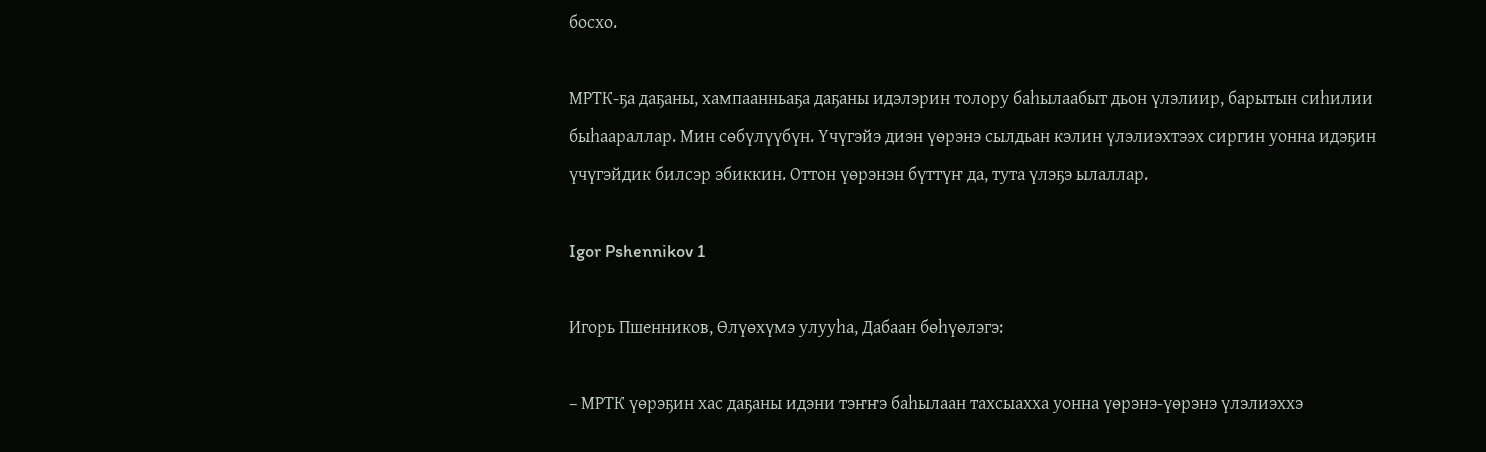босхо.

МРТК-ҕа даҕаны, хампаанньаҕа даҕаны идэлэрин толору баһылаабыт дьон үлэлиир, барытын сиһилии быһаараллар. Мин сөбүлүүбүн. Үчүгэйэ диэн үөрэнэ сылдьан кэлин үлэлиэхтээх сиргин уонна идэҕин үчүгэйдик билсэр эбиккин. Оттон үөрэнэн бүттүҥ да, тута үлэҕэ ылаллар.

Igor Pshennikov 1

Игорь Пшенников, Өлүөхүмэ улууһа, Дабаан бөһүөлэгэ:

– МРТК үөрэҕин хас даҕаны идэни тэҥҥэ баһылаан тахсыахха уонна үөрэнэ-үөрэнэ үлэлиэххэ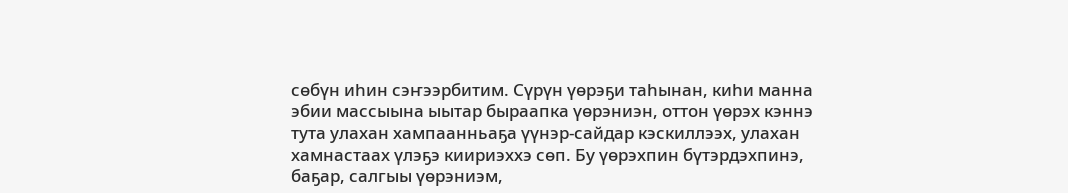сөбүн иһин сэҥээрбитим. Сүрүн үөрэҕи таһынан, киһи манна эбии массыына ыытар быраапка үөрэниэн, оттон үөрэх кэннэ тута улахан хампаанньаҕа үүнэр-сайдар кэскиллээх, улахан хамнастаах үлэҕэ киириэххэ сөп. Бу үөрэхпин бүтэрдэхпинэ, баҕар, салгыы үөрэниэм,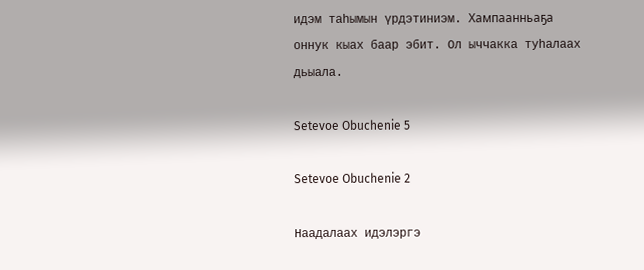идэм таһымын үрдэтиниэм. Хампаанньаҕа оннук кыах баар эбит. Ол ыччакка туһалаах дьыала.

Setevoe Obuchenie 5

Setevoe Obuchenie 2

Наадалаах идэлэргэ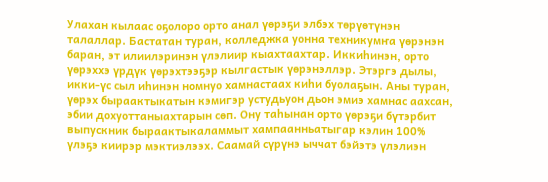Улахан кылаас оҕолоро орто анал үөрэҕи элбэх төрүөтүнэн талаллар. Бастатан туран, колледжка уонна техникумҥа үөрэнэн баран, эт илиилэринэн үлэлиир кыахтаахтар. Иккиһинэн, орто үөрэххэ үрдүк үөрэхтээҕэр кылгастык үөрэнэллэр. Этэргэ дылы, икки-үс сыл иһинэн номнуо хамнастаах киһи буолаҕын. Аны туран, үөрэх быраактыкатын кэмигэр устудьуон дьон эмиэ хамнас аахсан, эбии дохуоттаныахтарын сөп. Ону таһынан орто үөрэҕи бүтэрбит выпускник быраактыкаламмыт хампаанньатыгар кэлин 100% үлэҕэ киирэр мэктиэлээх. Саамай сүрүнэ ыччат бэйэтэ үлэлиэн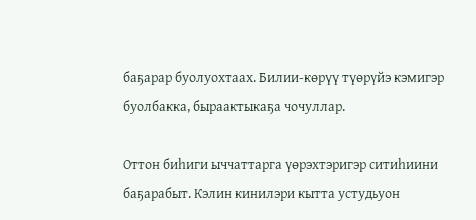баҕарар буолуохтаах. Билии-көрүү түөрүйэ кэмигэр буолбакка, быраактыкаҕа чочуллар.

Оттон биһиги ыччаттарга үөрэхтэригэр ситиһиини баҕарабыт. Кэлин кинилэри кытта устудьуон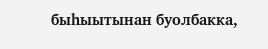быһыытынан буолбакка,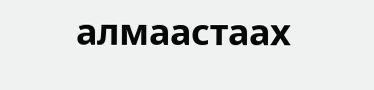алмаастаах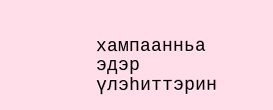хампаанньа эдэр үлэһиттэрин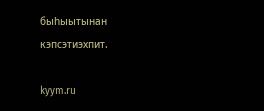быһыытынан кэпсэтиэхпит.

kyym.ru